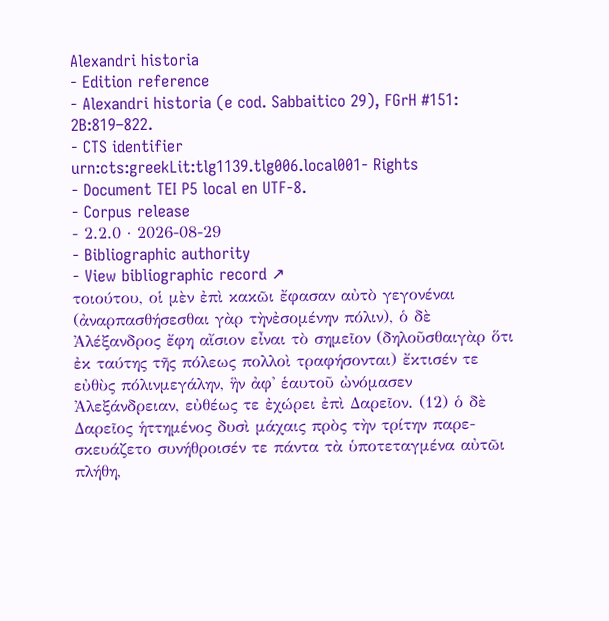Alexandri historia
- Edition reference
- Alexandri historia (e cod. Sabbaitico 29), FGrH #151: 2B:819–822.
- CTS identifier
urn:cts:greekLit:tlg1139.tlg006.local001- Rights
- Document TEI P5 local en UTF-8.
- Corpus release
- 2.2.0 · 2026-08-29
- Bibliographic authority
- View bibliographic record ↗
τοιούτου, οἱ μὲν ἐπὶ κακῶι ἔφασαν αὐτὸ γεγονέναι (ἀναρπασθήσεσθαι γὰρ τὴνἐσομένην πόλιν), ὁ δὲ Ἀλέξανδρος ἔφη αἴσιον εἶναι τὸ σημεῖον (δηλοῦσθαιγὰρ ὅτι ἐκ ταύτης τῆς πόλεως πολλοὶ τραφήσονται) ἔκτισέν τε εὐθὺς πόλινμεγάλην, ἣν ἀφ' ἑαυτοῦ ὠνόμασεν Ἀλεξάνδρειαν, εὐθέως τε ἐχώρει ἐπὶ Δαρεῖον. (12) ὁ δὲ Δαρεῖος ἡττημένος δυσὶ μάχαις πρὸς τὴν τρίτην παρε-σκευάζετο συνήθροισέν τε πάντα τὰ ὑποτεταγμένα αὐτῶι πλήθη,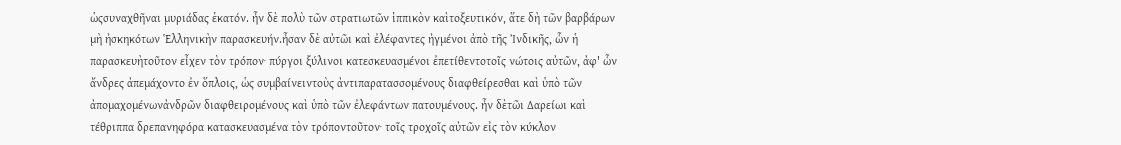ὡςσυναχθῆναι μυριάδας ἑκατόν. ἦν δὲ πολὺ τῶν στρατιωτῶν ἱππικὸν καὶτοξευτικόν, ἅτε δὴ τῶν βαρβάρων μὴ ἠσκηκότων Ἑλληνικὴν παρασκευήν.ἦσαν δὲ αὐτῶι καὶ ἐλέφαντες ἠγμένοι ἀπὸ τῆς Ἰνδικῆς, ὧν ἡ παρασκευὴτοῦτον εἶχεν τὸν τρόπον· πύργοι ξύλινοι κατεσκευασμένοι ἐπετίθεντοτοῖς νώτοις αὐτῶν, ἀφ' ὧν ἄνδρες ἀπεμάχοντο ἐν ὅπλοις, ὡς συμβαίνειντοὺς ἀντιπαρατασσομένους διαφθείρεσθαι καὶ ὑπὸ τῶν ἀπομαχομένωνἀνδρῶν διαφθειρομένους καὶ ὑπὸ τῶν ἐλεφάντων πατουμένους. ἦν δὲτῶι Δαρείωι καὶ τέθριππα δρεπανηφόρα κατασκευασμένα τὸν τρόποντοῦτον· τοῖς τροχοῖς αὐτῶν εἰς τὸν κύκλον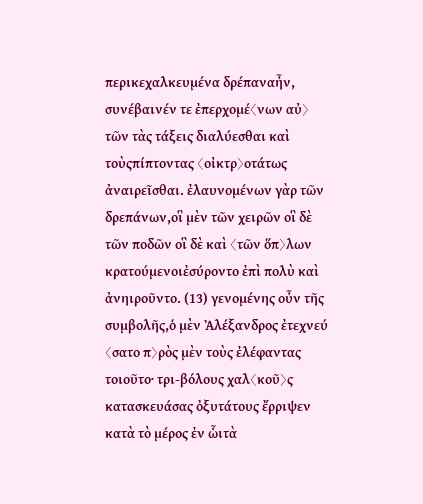περικεχαλκευμένα δρέπαναἦν, συνέβαινέν τε ἐπερχομέ〈νων αὐ〉τῶν τὰς τάξεις διαλύεσθαι καὶ τοὺςπίπτοντας 〈οἰκτρ〉οτάτως ἀναιρεῖσθαι. ἐλαυνομένων γὰρ τῶν δρεπάνων,οἳ μὲν τῶν χειρῶν οἳ δὲ τῶν ποδῶν οἳ δὲ καὶ 〈τῶν ὅπ〉λων κρατούμενοιἐσύροντο ἐπὶ πολὺ καὶ ἀνηιροῦντο. (13) γενομένης οὖν τῆς συμβολῆς,ὁ μὲν Ἀλέξανδρος ἐτεχνεύ〈σατο π〉ρὸς μὲν τοὺς ἐλέφαντας τοιοῦτο· τρι-βόλους χαλ〈κοῦ〉ς κατασκευάσας ὀξυτάτους ἔρριψεν κατὰ τὸ μέρος ἐν ὧιτὰ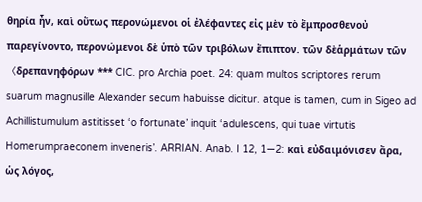θηρία ἦν, καὶ οὕτως περονώμενοι οἱ ἐλέφαντες εἰς μὲν τὸ ἔμπροσθενοὐ παρεγίνοντο, περονώμενοι δὲ ὑπὸ τῶν τριβόλων ἔπιπτον. τῶν δὲἁρμάτων τῶν 〈δρεπανηφόρων *** CIC. pro Archia poet. 24: quam multos scriptores rerum suarum magnusille Alexander secum habuisse dicitur. atque is tamen, cum in Sigeo ad Achillistumulum astitisset ‘o fortunate’ inquit ‘adulescens, qui tuae virtutis Homerumpraeconem inveneris’. ARRIAN. Anab. I 12, 1—2: καὶ εὐδαιμόνισεν ἄρα, ὡς λόγος,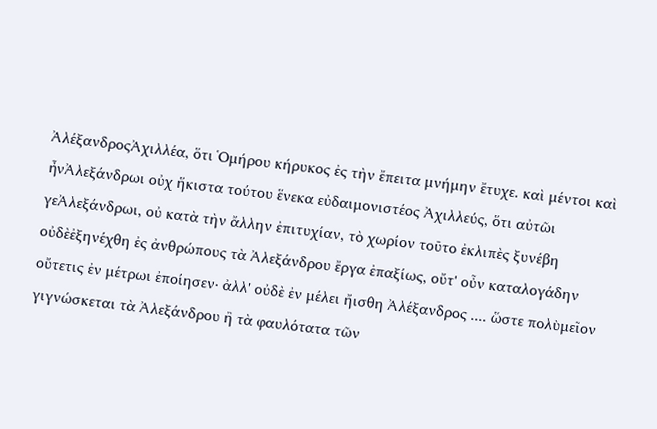ἈλέξανδροςἈχιλλέα, ὅτι Ὁμήρου κήρυκος ἐς τὴν ἔπειτα μνήμην ἔτυχε. καὶ μέντοι καὶ ἦνἈλεξάνδρωι οὐχ ἥκιστα τούτου ἕνεκα εὐδαιμονιστέος Ἀχιλλεύς, ὅτι αὐτῶι γεἈλεξάνδρωι, οὐ κατὰ τὴν ἄλλην ἐπιτυχίαν, τὸ χωρίον τοῦτο ἐκλιπὲς ξυνέβη οὐδὲἐξηνέχθη ἐς ἀνθρώπους τὰ Ἀλεξάνδρου ἔργα ἐπαξίως, οὔτ' οὖν καταλογάδην οὔτετις ἐν μέτρωι ἐποίησεν· ἀλλ' οὐδὲ ἐν μέλει ἤισθη Ἀλέξανδρος .... ὥστε πολὺμεῖον γιγνώσκεται τὰ Ἀλεξάνδρου ἢ τὰ φαυλότατα τῶν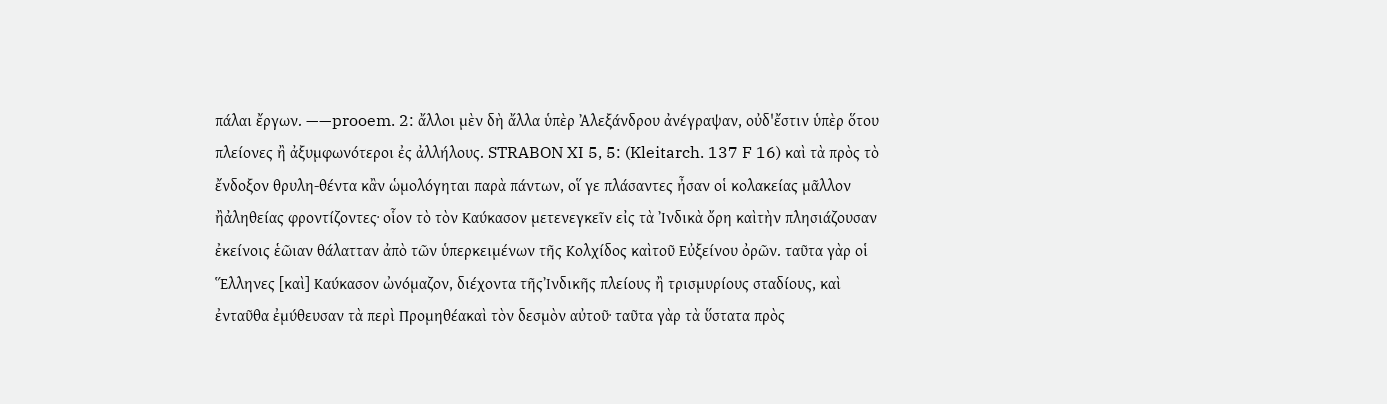πάλαι ἔργων. ——prooem. 2: ἄλλοι μὲν δὴ ἄλλα ὑπὲρ Ἀλεξάνδρου ἀνέγραψαν, οὐδ'ἔστιν ὑπὲρ ὅτου πλείονες ἢ ἀξυμφωνότεροι ἐς ἀλλήλους. STRABON XI 5, 5: (Kleitarch. 137 F 16) καὶ τὰ πρὸς τὸ ἔνδοξον θρυλη-θέντα κἂν ὡμολόγηται παρὰ πάντων, οἵ γε πλάσαντες ἦσαν οἱ κολακείας μᾶλλον ἢἀληθείας φροντίζοντες· οἷον τὸ τὸν Καύκασον μετενεγκεῖν εἰς τὰ Ἰνδικὰ ὄρη καὶτὴν πλησιάζουσαν ἐκείνοις ἑῶιαν θάλατταν ἀπὸ τῶν ὑπερκειμένων τῆς Κολχίδος καὶτοῦ Εὐξείνου ὀρῶν. ταῦτα γὰρ οἱ Ἕλληνες [καὶ] Καύκασον ὠνόμαζον, διέχοντα τῆςἸνδικῆς πλείους ἢ τρισμυρίους σταδίους, καὶ ἐνταῦθα ἐμύθευσαν τὰ περὶ Προμηθέακαὶ τὸν δεσμὸν αὐτοῦ· ταῦτα γὰρ τὰ ὕστατα πρὸς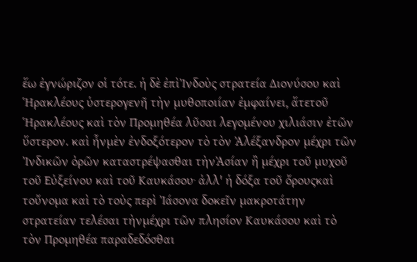ἕω ἐγνώριζον οἱ τότε. ἡ δὲ ἐπὶἸνδοὺς στρατεία Διονύσου καὶ Ἡρακλέους ὑστερογενῆ τὴν μυθοποιίαν ἐμφαίνει, ἅτετοῦ Ἡρακλέους καὶ τὸν Προμηθέα λῦσαι λεγομένου χιλιάσιν ἐτῶν ὕστερον. καὶ ἦνμὲν ἐνδοξότερον τὸ τὸν Ἀλέξανδρον μέχρι τῶν Ἰνδικῶν ὀρῶν καταστρέψασθαι τὴνἈσίαν ἢ μέχρι τοῦ μυχοῦ τοῦ Εὐξείνου καὶ τοῦ Καυκάσου· ἀλλ' ἡ δόξα τοῦ ὄρουςκαὶ τοὔνομα καὶ τὸ τοὺς περὶ Ἰάσονα δοκεῖν μακροτάτην στρατείαν τελέσαι τὴνμέχρι τῶν πλησίον Καυκάσου καὶ τὸ τὸν Προμηθέα παραδεδόσθαι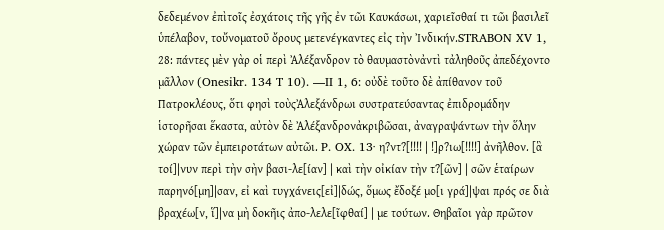δεδεμένον ἐπὶτοῖς ἐσχάτοις τῆς γῆς ἐν τῶι Καυκάσωι, χαριεῖσθαί τι τῶι βασιλεῖ ὑπέλαβον, τοὔνοματοῦ ὄρους μετενέγκαντες εἰς τὴν Ἰνδικήν.STRABON XV 1, 28: πάντες μὲν γὰρ οἱ περὶ Ἀλέξανδρον τὸ θαυμαστὸνἀντὶ τἀληθοῦς ἀπεδέχοντο μᾶλλον (Onesikr. 134 T 10). —II 1, 6: οὐδὲ τοῦτο δὲ ἀπίθανον τοῦ Πατροκλέους, ὅτι φησὶ τοὺςἈλεξάνδρωι συστρατεύσαντας ἐπιδρομάδην ἱστορῆσαι ἕκαστα, αὐτὸν δὲ Ἀλέξανδρονἀκριβῶσαι, ἀναγραψάντων τὴν ὅλην χώραν τῶν ἐμπειροτάτων αὐτῶι. P. OX. 13· η?ντ?[!!!! | !]ρ?ιω[!!!!] ἀνῆλθον. [ἃ τοί]|νυν περὶ τὴν σὴν βασι-λε[ίαν] | καὶ τὴν οἰκίαν τὴν τ?[ῶν] | σῶν ἑταίρων παρηνό[μη]|σαν, εἰ καὶ τυγχάνεις[εἰ]|δώς, ὅμως ἔδοξέ μο[ι γρά]|ψαι πρός σε διὰ βραχέω[ν, ἵ]|να μὴ δοκῆις ἀπο-λελε[ῖφθαί] | με τούτων. Θηβαῖοι γὰρ πρῶτον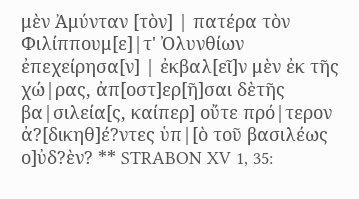μὲν Ἀμύνταν [τὸν] | πατέρα τὸν Φιλίππουμ[ε]|τ' Ὀλυνθίων ἐπεχείρησα[ν] | ἐκβαλ[εῖ]ν μὲν ἐκ τῆς χώ|ρας, ἀπ[οστ]ερ[ῆ]σαι δὲτῆς βα|σιλεία[ς, καίπερ] οὔτε πρό|τερον ἀ?[δικηθ]έ?ντες ὑπ|[ὸ τοῦ βασιλέως ο]ὐδ?ὲν? ** STRABON XV 1, 35: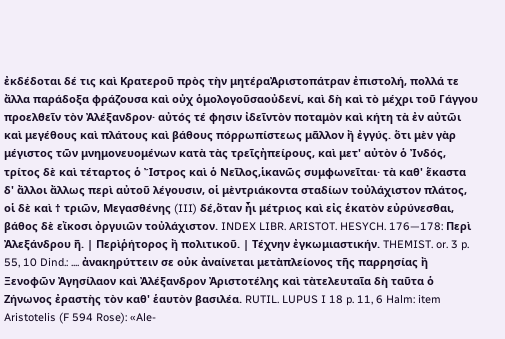ἐκδέδοται δέ τις καὶ Κρατεροῦ πρὸς τὴν μητέραἈριστοπάτραν ἐπιστολή, πολλά τε ἄλλα παράδοξα φράζουσα καὶ οὐχ ὁμολογοῦσαοὐδενί, καὶ δὴ καὶ τὸ μέχρι τοῦ Γάγγου προελθεῖν τὸν Ἀλέξανδρον· αὐτός τέ φησιν ἰδεῖντὸν ποταμὸν καὶ κήτη τὰ ἐν αὐτῶι καὶ μεγέθους καὶ πλάτους καὶ βάθους πόρρωπίστεως μᾶλλον ἢ ἐγγύς. ὅτι μὲν γὰρ μέγιστος τῶν μνημονευομένων κατὰ τὰς τρεῖςἠπείρους, καὶ μετ' αὐτὸν ὁ Ἰνδός, τρίτος δὲ καὶ τέταρτος ὁ Ἴστρος καὶ ὁ Νεῖλος,ἱκανῶς συμφωνεῖται· τὰ καθ' ἕκαστα δ' ἄλλοι ἄλλως περὶ αὐτοῦ λέγουσιν, οἱ μὲντριάκοντα σταδίων τοὐλάχιστον πλάτος, οἱ δὲ καὶ † τριῶν, Μεγασθένης (III) δέ,ὅταν ἦι μέτριος καὶ εἰς ἑκατὸν εὐρύνεσθαι, βάθος δὲ εἴκοσι ὀργυιῶν τοὐλάχιστον. INDEX LIBR. ARISTOT. HESYCH. 176—178: Περὶ Ἀλεξάνδρου η̅. | Περὶῥήτορος ἢ πολιτικοῦ. | Τέχνην ἐγκωμιαστικήν. THEMIST. or. 3 p. 55, 10 Dind.: .... ἀνακηρύττειν σε οὐκ ἀναίνεται μετὰπλείονος τῆς παρρησίας ἢ Ξενοφῶν Ἀγησίλαον καὶ Ἀλέξανδρον Ἀριστοτέλης καὶ τὰτελευταῖα δὴ ταῦτα ὁ Ζήνωνος ἐραστὴς τὸν καθ' ἑαυτὸν βασιλέα. RUTIL. LUPUS I 18 p. 11, 6 Halm: item Aristotelis (F 594 Rose): «Ale-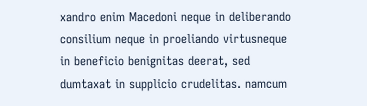xandro enim Macedoni neque in deliberando consilium neque in proeliando virtusneque in beneficio benignitas deerat, sed dumtaxat in supplicio crudelitas. namcum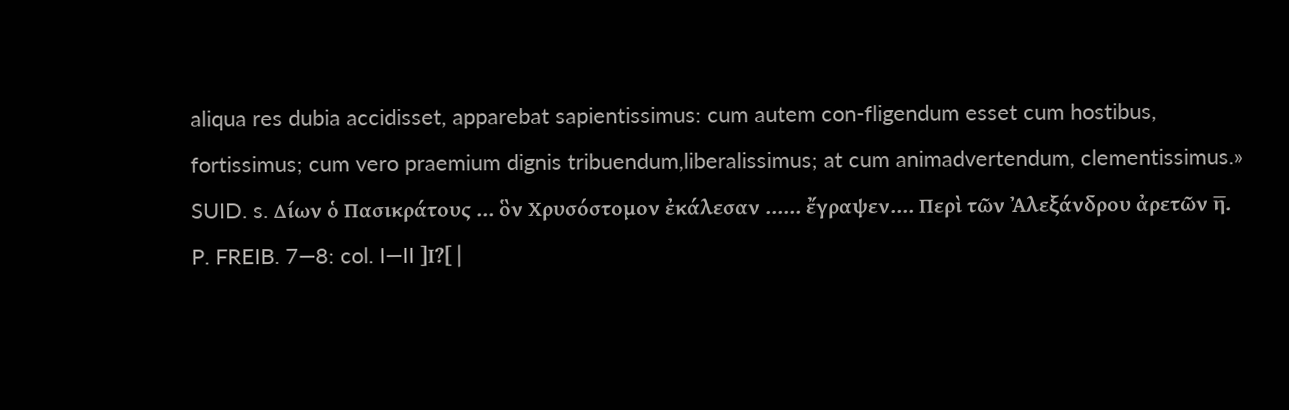aliqua res dubia accidisset, apparebat sapientissimus: cum autem con-fligendum esset cum hostibus, fortissimus; cum vero praemium dignis tribuendum,liberalissimus; at cum animadvertendum, clementissimus.» SUID. s. Δίων ὁ Πασικράτους ... ὃν Χρυσόστομον ἐκάλεσαν ...... ἔγραψεν.... Περὶ τῶν Ἀλεξάνδρου ἀρετῶν η̅. P. FREIB. 7—8: col. I—II ]Ι?[ |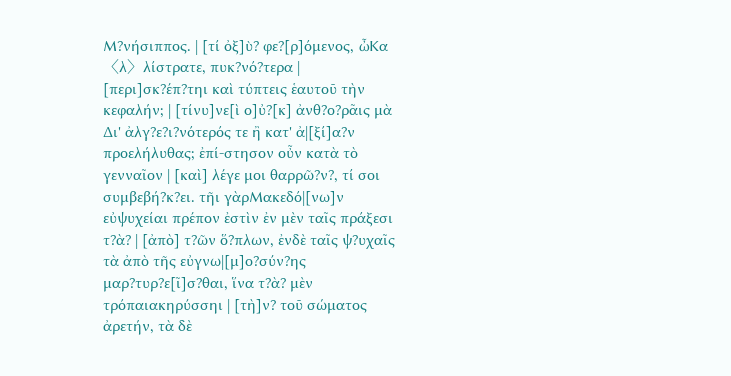Μ?νήσιππος. | [τί ὀξ]ὺ? φε?[ρ]όμενος, ὦΚα〈λ〉λίστρατε, πυκ?νό?τερα | [περι]σκ?έπ?τηι καὶ τύπτεις ἑαυτοῦ τὴν κεφαλήν; | [τίνυ]νε[ὶ ο]ὐ?[κ] ἀνθ?ο?ρᾶις μὰ Δι' ἀλγ?ε?ι?νότερός τε ἢ κατ' ἀ|[ξί]α?ν προελήλυθας; ἐπί-στησον οὖν κατὰ τὸ γενναῖον | [καὶ] λέγε μοι θαρρῶ?ν?, τί σοι συμβεβή?κ?ει. τῆι γὰρΜακεδό|[νω]ν εὐψυχείαι πρέπον ἐστὶν ἐν μὲν ταῖς πράξεσι τ?ὰ? | [ἀπὸ] τ?ῶν ὅ?πλων, ἐνδὲ ταῖς ψ?υχαῖς τὰ ἀπὸ τῆς εὐγνω|[μ]ο?σύν?ης μαρ?τυρ?ε[ῖ]σ?θαι, ἵνα τ?ὰ? μὲν τρόπαιακηρύσσηι | [τὴ]ν? τοῦ σώματος ἀρετήν, τὰ δὲ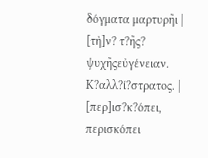δόγματα μαρτυρῆι | [τὴ]ν? τ?ῆς? ψυχῆςεὐγένειαν. Κ?αλλ?ί?στρατος. | [περ]ισ?κ?όπει, περισκόπει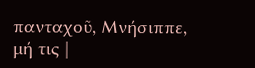πανταχοῦ, Μνήσιππε, μή τις |